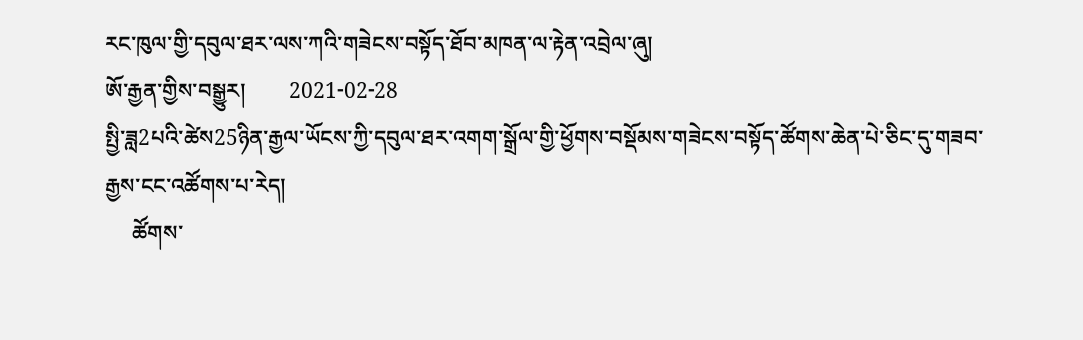རང་ཁུལ་གྱི་དབུལ་ཐར་ལས་ཀའི་གཟེངས་བསྟོད་ཐོབ་མཁན་ལ་རྟེན་འབྲེལ་ཞུ།
ཨོ་རྒྱན་གྱིས་བསྒྱུར།        2021-02-28
སྤྱི་ཟླ2པའི་ཚེས25ཉིན་རྒྱལ་ཡོངས་ཀྱི་དབུལ་ཐར་འགག་སྒྲོལ་གྱི་ཕྱོགས་བསྡོམས་གཟེངས་བསྟོད་ཚོགས་ཆེན་པེ་ཅིང་དུ་གཟབ་རྒྱས་ངང་འཚོགས་པ་རེད།
     ཚོགས་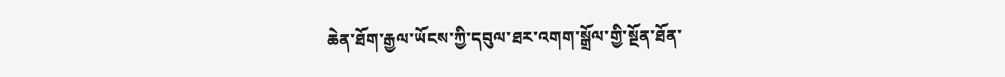ཆེན་ཐོག་རྒྱལ་ཡོངས་ཀྱི་དབུལ་ཐར་འགག་སྒྲོལ་གྱི་སྔོན་ཐོན་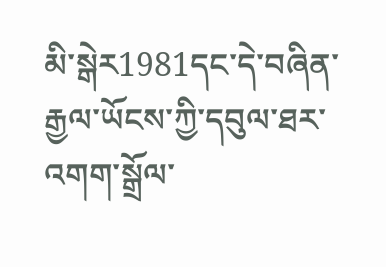མི་སྒེར1981དང་དེ་བཞིན་རྒྱལ་ཡོངས་ཀྱི་དབུལ་ཐར་འགག་སྒྲོལ་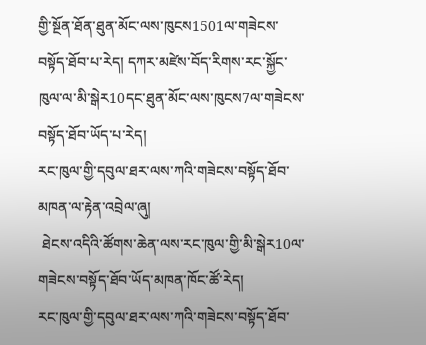གྱི་སྔོན་ཐོན་ཐུན་མོང་ལས་ཁུངས1501ལ་གཟེངས་བསྟོད་ཐོབ་པ་རེད། དཀར་མཛེས་བོད་རིགས་རང་སྐྱོང་ཁུལ་ལ་མི་སྒེར10དང་ཐུན་མོང་ལས་ཁུངས7ལ་གཟེངས་བསྟོད་ཐོབ་ཡོད་པ་རེད།
རང་ཁུལ་གྱི་དབུལ་ཐར་ལས་ཀའི་གཟེངས་བསྟོད་ཐོབ་མཁན་ལ་རྟེན་འབྲེལ་ཞུ།
 ཐེངས་འདིའི་ཚོགས་ཆེན་ལས་རང་ཁུལ་གྱི་མི་སྒེར10ལ་གཟེངས་བསྟོད་ཐོབ་ཡོད་མཁན་ཁོང་ཚོ་རེད།
རང་ཁུལ་གྱི་དབུལ་ཐར་ལས་ཀའི་གཟེངས་བསྟོད་ཐོབ་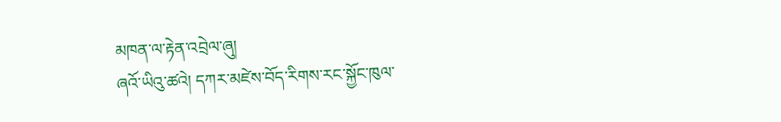མཁན་ལ་རྟེན་འབྲེལ་ཞུ།
ཞའོ་ཡིའུ་ཚའེ། དཀར་མཛེས་བོད་རིགས་རང་སྐྱོང་ཁུལ་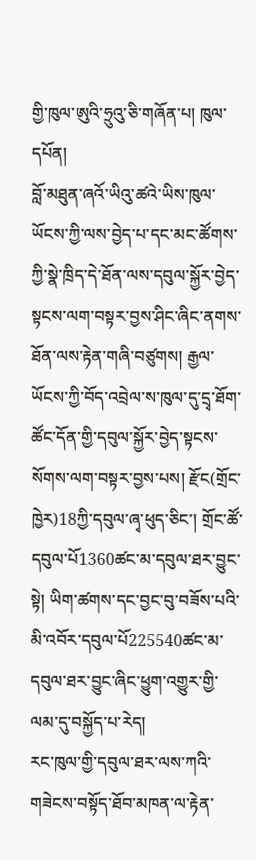གྱི་ཁུལ་ཨུའི་ཧྲུའུ་ཅི་གཞོན་པ། ཁུལ་དཔོན།
བློ་མཐུན་ཞའོ་ཡིའུ་ཚའེ་ཡིས་ཁུལ་ཡོངས་ཀྱི་ལས་བྱེད་པ་དང་མང་ཚོགས་ཀྱི་སྣེ་ཁྲིད་དེ་ཐོན་ལས་དབུལ་སྐྱོར་བྱེད་སྟངས་ལག་བསྟར་བྱས་ཤིང་ཞིང་ནགས་ཐོན་ལས་རྟེན་གཞི་བཙུགས། རྒྱལ་ཡོངས་ཀྱི་བོད་འབྲེལ་ས་ཁུལ་དུ་དྲྭ་ཐོག་ཚོང་དོན་གྱི་དབུལ་སྐྱོར་བྱེད་སྟངས་སོགས་ལག་བསྟར་བྱས་པས། རྫོང(གྲོང་ཁྱེར)18ཀྱི་དབུལ་ཞྭ་ཕུད་ཅིང་། གྲོང་ཚོ་དབུལ་པོ1360ཚང་མ་དབུལ་ཐར་བྱུང་སྟེ། ཡིག་ཚགས་དང་བྱང་བུ་བཟོས་པའི་མི་འབོར་དབུལ་པོ225540ཚང་མ་དབུལ་ཐར་བྱུང་ཞིང་ཕྱུག་འགྱུར་གྱི་ལམ་དུ་བསྐྱོད་པ་རེད།
རང་ཁུལ་གྱི་དབུལ་ཐར་ལས་ཀའི་གཟེངས་བསྟོད་ཐོབ་མཁན་ལ་རྟེན་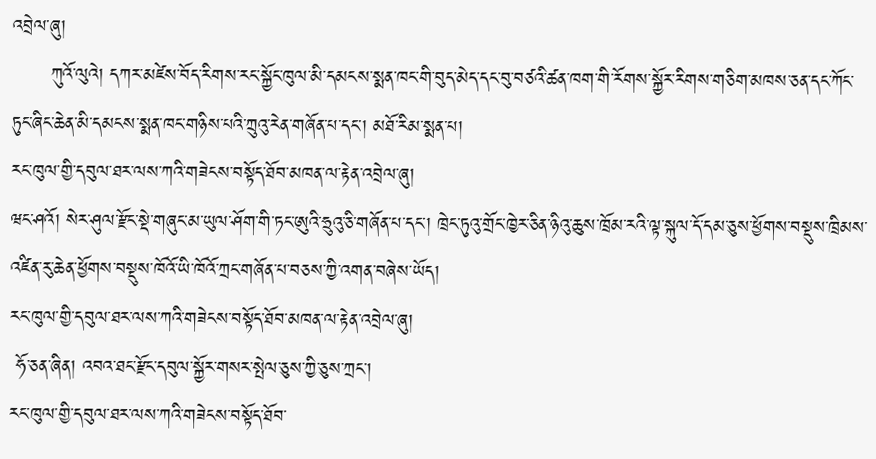འབྲེལ་ཞུ།
      ཀུའོ་ལུའེ། དཀར་མཛེས་བོད་རིགས་རང་སྐྱོང་ཁུལ་མི་དམངས་སྨན་ཁང་གི་བུད་མེད་དང་བུ་བཙའི་ཚན་ཁག་གི་རོགས་སྐྱོར་རིགས་གཅིག་མཁས་ཅན་དང་ཀོང་ཏུང་ཞིང་ཆེན་མི་དམངས་སྨན་ཁང་གཉིས་པའི་ཀྲུའུ་རེན་གཞོན་པ་དང་། མཐོ་རིམ་སྨན་པ།
རང་ཁུལ་གྱི་དབུལ་ཐར་ལས་ཀའི་གཟེངས་བསྟོད་ཐོབ་མཁན་ལ་རྟེན་འབྲེལ་ཞུ།
ཝང་ཤའོ། སེར་ཤུལ་རྫོང་སྡེ་གཞུང་མ་ཡུལ་ཤོག་གི་ཏང་ཨུའི་ཧྲུའུ་ཅི་གཞོན་པ་དང་། ཁྲེང་ཏུའུ་གྲོང་ཁྱེར་ཅིན་ཉིའུ་ཆུས་ཁྲོམ་རའི་ལྟ་སྐུལ་དོ་དམ་ཅུས་ཕྱོགས་བསྡུས་ཁྲིམས་འཛིན་རུ་ཆེན་ཕྱོགས་བསྡུས་ཁོའོ་ཡི་ཁོའོ་ཀྲང་གཞོན་པ་བཅས་ཀྱི་འགན་བཞེས་ཡོད།
རང་ཁུལ་གྱི་དབུལ་ཐར་ལས་ཀའི་གཟེངས་བསྟོད་ཐོབ་མཁན་ལ་རྟེན་འབྲེལ་ཞུ།
 ཧོ་ཅན་ཞིན། འབའ་ཐང་རྫོང་དབུལ་སྐྱོར་གསར་སྤེལ་ཅུས་ཀྱི་ཅུས་ཀྲང་།
རང་ཁུལ་གྱི་དབུལ་ཐར་ལས་ཀའི་གཟེངས་བསྟོད་ཐོབ་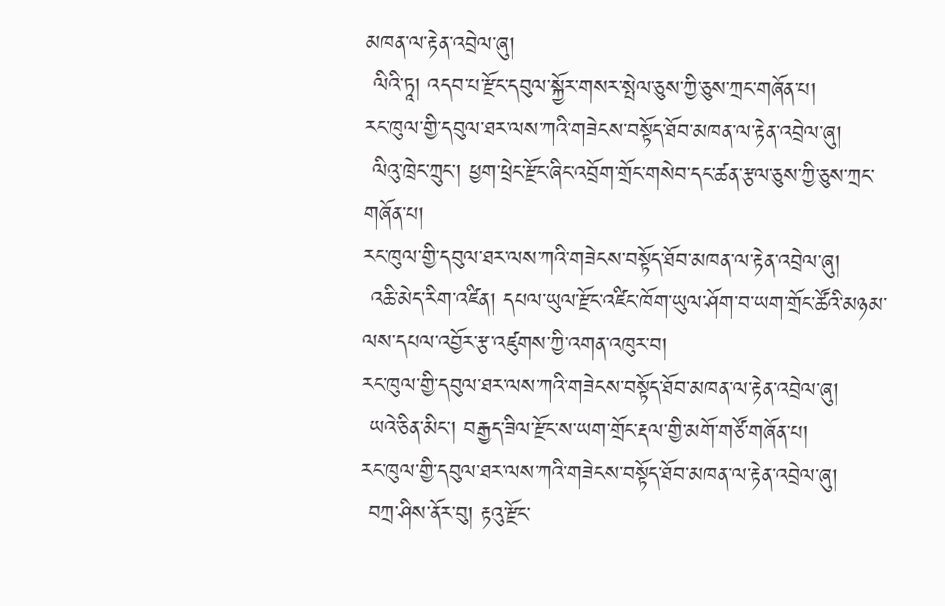མཁན་ལ་རྟེན་འབྲེལ་ཞུ།
 ལིའི་ཏཱ། འདབ་པ་རྫོང་དབུལ་སྐྱོར་གསར་སྤེལ་ཅུས་ཀྱི་ཅུས་ཀྲང་གཞོན་པ།
རང་ཁུལ་གྱི་དབུལ་ཐར་ལས་ཀའི་གཟེངས་བསྟོད་ཐོབ་མཁན་ལ་རྟེན་འབྲེལ་ཞུ།
 ལིའུ་ཁྲེང་ཀྲུང་། ཕྱག་ཕྲེང་རྫོང་ཞིང་འབྲོག་གྲོང་གསེབ་དང་ཚན་རྩལ་ཅུས་ཀྱི་ཅུས་ཀྲང་གཞོན་པ།
རང་ཁུལ་གྱི་དབུལ་ཐར་ལས་ཀའི་གཟེངས་བསྟོད་ཐོབ་མཁན་ལ་རྟེན་འབྲེལ་ཞུ།
 འཆི་མེད་རིག་འཛིན། དཔལ་ཡུལ་རྫོང་འཛིང་ཁོག་ཡུལ་ཤོག་བ་ཡག་གྲོང་ཚོའི་མཉམ་ལས་དཔལ་འབྱོར་རྩ་འཛུགས་ཀྱི་འགན་འཁུར་བ།
རང་ཁུལ་གྱི་དབུལ་ཐར་ལས་ཀའི་གཟེངས་བསྟོད་ཐོབ་མཁན་ལ་རྟེན་འབྲེལ་ཞུ།
 ཡའེ་ཅིན་མིང་། བརྒྱད་ཟིལ་རྫོང་ས་ཡག་གྲོང་རྡལ་གྱི་མགོ་གཙོ་གཞོན་པ།
རང་ཁུལ་གྱི་དབུལ་ཐར་ལས་ཀའི་གཟེངས་བསྟོད་ཐོབ་མཁན་ལ་རྟེན་འབྲེལ་ཞུ།
 བཀྲ་ཤིས་ནོར་བུ། རྟའུ་རྫོང་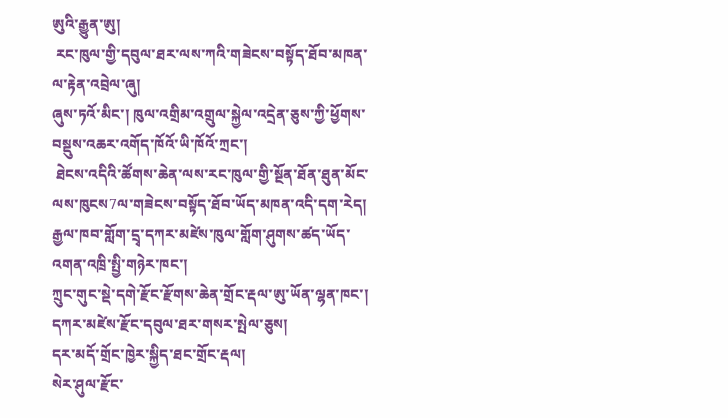ཨུའི་རྒྱུན་ཨུ།
 རང་ཁུལ་གྱི་དབུལ་ཐར་ལས་ཀའི་གཟེངས་བསྟོད་ཐོབ་མཁན་ལ་རྟེན་འབྲེལ་ཞུ།
ཞུས་ཏའོ་མིང་། ཁུལ་འགྲིམ་འགྲུལ་སྐྱེལ་འདྲེན་ཅུས་ཀྱི་ཕྱོགས་བསྡུས་འཆར་འགོད་ཁོའོ་ཡི་ཁོའོ་ཀྲང་།
 ཐེངས་འདིའི་ཚོགས་ཆེན་ལས་རང་ཁུལ་གྱི་སྔོན་ཐོན་ཐུན་མོང་ལས་ཁུངས7ལ་གཟེངས་བསྟོད་ཐོབ་ཡོད་མཁན་འདི་དག་རེད།
རྒྱལ་ཁབ་གློག་དྲྭ་དཀར་མཛེས་ཁུལ་གློག་ཤུགས་ཚད་ཡོད་འགན་འཁྲི་སྤྱི་གཉེར་ཁང་།
ཀྲུང་གུང་སྡེ་དགེ་རྫོང་རྫོགས་ཆེན་གྲོང་རྡལ་ཨུ་ཡོན་ལྷན་ཁང་།
དཀར་མཛེས་རྫོང་དབུལ་ཐར་གསར་སྤེལ་ཅུས།
དར་མདོ་གྲོང་ཁྱེར་སྐྱིད་ཐང་གྲོང་རྡལ།
སེར་ཤུལ་རྫོང་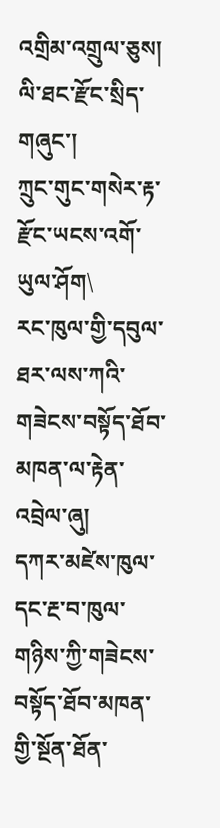འགྲིམ་འགྲུལ་ཅུས།
ལི་ཐང་རྫོང་སྲིད་གཞུང་།
ཀྲུང་གུང་གསེར་རྟ་རྫོང་ཡངས་འགོ་ཡུལ་ཤོག\
རང་ཁུལ་གྱི་དབུལ་ཐར་ལས་ཀའི་གཟེངས་བསྟོད་ཐོབ་མཁན་ལ་རྟེན་འབྲེལ་ཞུ།
དཀར་མཛེས་ཁུལ་དང་རྔ་བ་ཁུལ་གཉིས་ཀྱི་གཟེངས་བསྟོད་ཐོབ་མཁན་གྱི་སྔོན་ཐོན་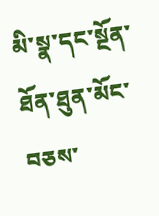མི་སྣ་དང་སྔོན་ཐོན་ཐུན་མོང་བཅས་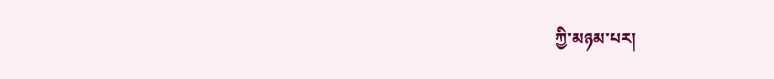ཀྱི་མཉམ་པར།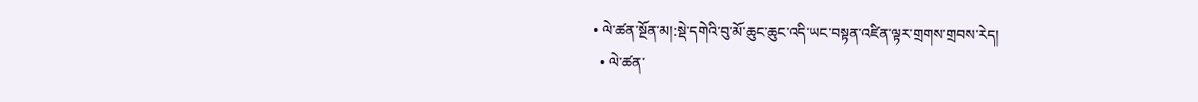• ལེ་ཚན་སྔོན་མ།:སྡེ་དགེའི་བུ་མོ་ཆུང་ཆུང་འདི་ཡང་བསྟན་འཛིན་ལྟར་གྲགས་གྲབས་རེད།
  • ལེ་ཚན་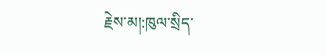རྗེས་མ།:ཁུལ་སྲིད་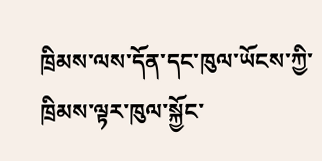ཁྲིམས་ལས་དོན་དང་ཁུལ་ཡོངས་ཀྱི་ཁྲིམས་ལྟར་ཁུལ་སྐྱོང་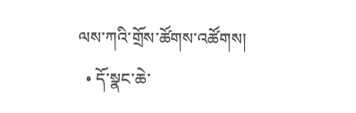ལས་ཀའི་གྲོས་ཚོགས་འཚོགས།
  • དོ་སྣང་ཆེ་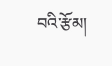བའི་རྩོམ།